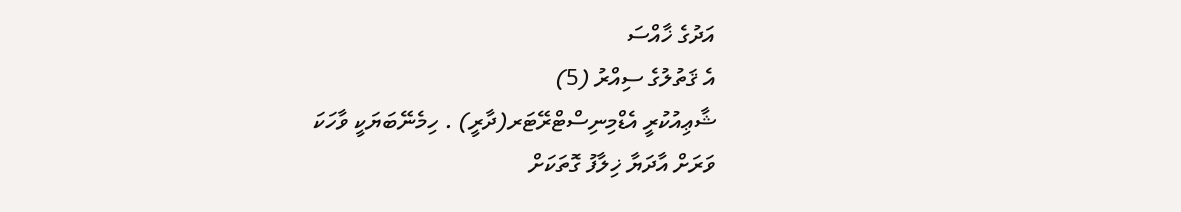އަދުގެ ޚާއްސަ
އެ ޤަތުލުގެ ސިއްރު (5)
ޝާޢިއުކުރީ އެޑްމިނިސްޓްރޭޓަރ(ދާރީ) . ހިމެނޭބަޔަކީ ވާހަކަ
ވަރަށް އާދަޔާ ޚިލާފު ގޮތަކަށް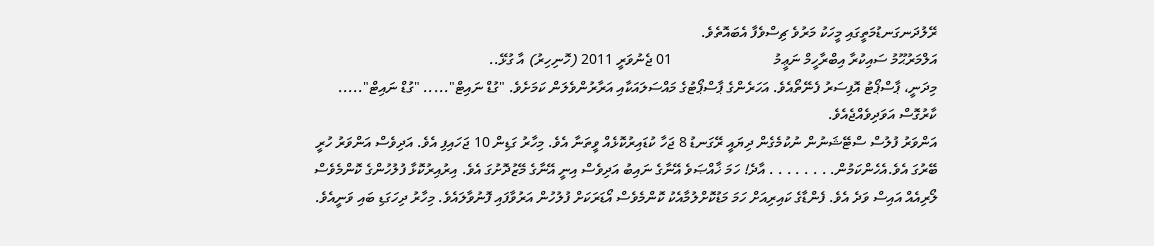ރޭލުދަނގަނޑުމަތީގައި މީހަކު މަރުވެ ޗިސްވެފާ އެބައޮތެވެ.
އަލްމަރުޙޫމު ސައިކުރާ އިބްރާހީމް ނަޢީމު                            01 ޖެނުވަރީ 2011 (ހޮނިހިރު) އާ ގުޅޭ..
މިދަނީ، ޕާސްޕޯޓު އޮފިސަރު ފެނޭތޯއެވެ. އަހަރެންގެ ޕާސްޕޯޓުގެ މައްސަލައަކާއި އަރާރުންވެލަން ކަމަށެވެ. "ގުޑް ނައިޓް"..... "ގުޑް ނައިޓް"..... ކާރުގޮސް އަވަދިވެއްޖެއެވެ.
އަންވަރު ފުލުސް ސްޓޭޝަނުން ނުކުމެގެން ދިޔައީ ރޭގަނޑު 8 ޖަހާ ކުޑައިރުކޮޅެއް ވީތަނާ އެވެ. މިހާރު ގަޑިން 10 ޖަހައިފި އެވެ. އަދިވެސް އަންވަރު ހުރީ ބޭރުގަ އެވެ.އެހެންކަމުން. . . . . . . . އާދެ! ހަމަ ޚާއްޞަވެ އޭނާގެ ނައިބު އަދިވެސް އިނީ އޭނާގެ މޭޒުދޮށުގަ އެވެ. އިރުއިރުކޮޅާ ފުލުހުންގެ ކޮންމެވެސް ލޯރިއެއް އައިސް ވަދެ އެވެ. ފެންޑާގެ ކައިރިއަށް ހަމަ މަޑުކޮށްލުމާއެކު ކޮންމެވެސް އޯޑަރަކަށް ފުލުހުން އަރުވާފައި ފޮނުވާލައެވެ. މިހާރު ދިހަގަޑި ބައި ވަނީއެވެ.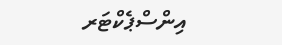އިންސްޕެކްޓަރ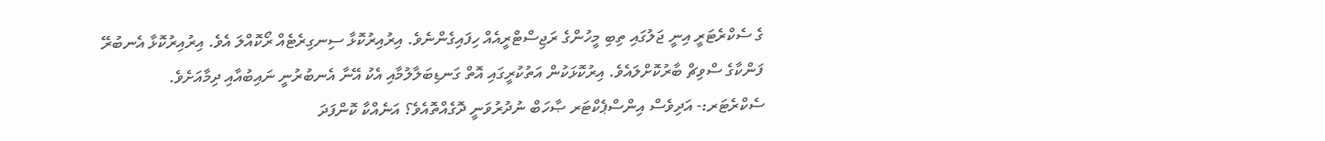ގެ ސެކްރެޓަރީ އިނީ ޖަލުގައި ތިބި މީހުންގެ ރަޖިސްޓްރީއެއް ހިފައިގެންނެވެ. އިރުއިރުކޮޅާ ސިނގިރެޓެއް ރޯކޮއްލަ އެވެ. އިރުއިރުކޮޅާ އެނބުރޭ ފަންކާގެ ސްވިޗް ބާރުކޮށްލައެވެ. އިރުކޮޅަކުން އަތުކުރީގައި އޮތް ގަނޑިބަލާލުމާއި އެކު އޭނާ އެނބުރުނީ ނައިބުއާއި ދިމާއަށެވެ.
ސެކްރެޓަރ:- އަދިވެސް އިންސްޕެކްޓަރ ޞާހަބް ނުދުރުވަނީ ދޮގެއްތޮއެވެ؟ އަނެއްކާ ކޮންފަދަ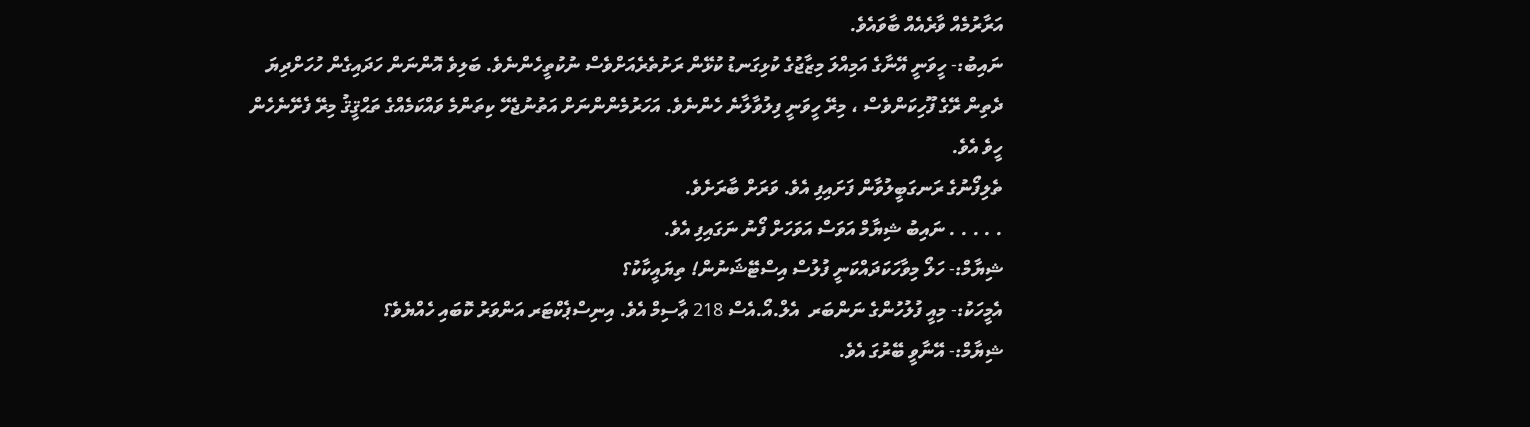އަރާރުމެއް ވާރެއެއް ބާވައެވެ.
ނައިބު:- ހީވަނީ އޭނާގެ އަމިއްލަ މިޒާޖުގެ ކުޅިގަނޑު ކުޅޭން ރަށުތެރެއަށްވެސް ނުކުތީހެންނެވެ. ބަލިވެ އޮންނަން ހަދައިގެން ހުހަށްދިޔަ ދެތިން ރޭގެ ފޫހިކަންވެސް ، މިރޭ ހީވަނީ ފިލުވާލާނެ ހެންނެވެ. އަހަރުމެންންނަށް އަތުނުޖެހޭ ކިތަންމެ ވައްކަމެއްގެ ތަޙްޤީޤު މިރޭ ފެށޭނެހެން ހީވެ އެވެ.
ތެލިފޯނުގެ ރަނގަބީލުވާން ފަށައިފި އެވެ. ވަރަށް ބާރަށެވެ.
. . . . . ނައިބު ޝިޔާމް އަވަސް އަވަހަށް ފޯނު ނަގައިފި އެވެ.
ޝިޔާމް:- ހަލޯ މިވާހަކަދައްކަނީ ފުލުސް އިސްޓޭޝަނުން! ތިޔައީކާކު؟
އެމީހަކު:- މިއީ ފުލުހުންގެ ނަންބަރ  އެލް.އޯ.އެސް 218 ޢާސިމް އެވެ. އިނިސްޕެކްޓަރ އަންވަރު ކޮބައި ހެއްޔެވެ؟
ޝިޔާމް:- އޭނާވީ ބޭރުގަ އެވެ.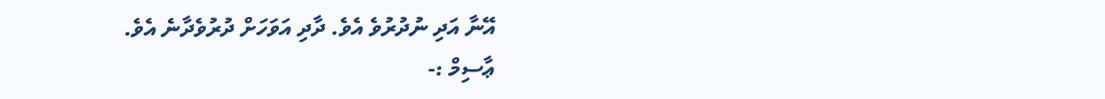އޭނާ އަދި ނުދުރުވެ އެވެ. ދާދި އަވަހަށް ދުރުވެދާނެ އެވެ.
ޢާސިމް :-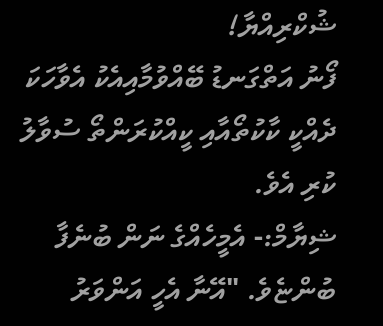ޝުކްރިއްޔާ!
ފޯނު އަތްގަނޑު ބޭއްވުމާއިއެކު އެވާހަކަ ދެއްކީ ކާކުތޯއާއި ކީއްކުރަންތޯ ސުވާލު ކުރި އެވެ.
ޝިޔާމް:- އެމީހެއްގެ ނަން ބުނެފާ ބުންޏެވެ. "އޭނާ އެހީ އަންވަރު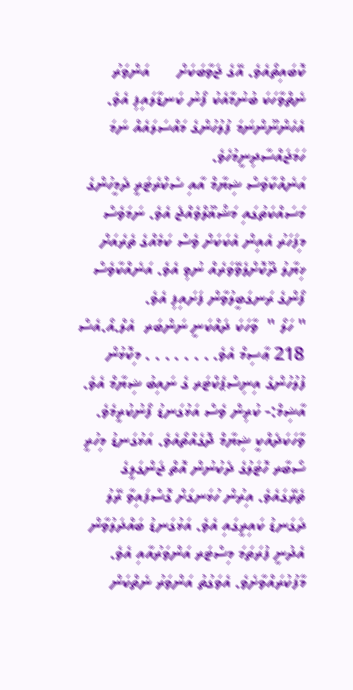ކޮބައިތޯއެވެ. އޭގެ ޖަވާބަކަށް      އަންވަރު ނެތްވާހަކަ ބުނުމާއެކު ފޯނު ކަނޑާލައިފި އެވެ. އެހެންނޫންނަމަ ފުލުހުންގެ މައްސަލައެއް ނަމަ ހަމަޖައްސާދިނީމުހެވެ.
އަނެއްކާވެސް ޝިޔާމް އާއި ސެކްރެޓަރީ ދެމީހުންގެ މަސައްކަތުގައި މަޝްޣޫލްވެއްޖެ އެވެ. ނަމަވެސް މިފަހަރު އެއިން އެކަކަށް ވެސް ކަމެއްގެ ތެރެއަށް ޚިޔާލު ދޫކޮށްލެވޭވަރެއް ނުވި އެވެ. އަނެއްކާވެސް ފޯންގެ ރަނގަބީލުވާން ފަށައިފި އެވެ.
" ހަލޯ "  ވާހަކަ ދައްކަނީ ނަންބަރ  އެލް.އޯ.އެސް 218 ޢާސިމް އެވެ. . . . . . . . މިކޮޅުން ފުލުހުންގެ އިނިސްޕެކްޓަރ ގެ ނައިބު ޝިޔާމް އެވެ.
އާޝިމް:- ކުރިން ވެސް އަޅުގަނޑު ފޯނުކުރީމެވެ. ވާހަކަދެއްކީ ޝިޔާމް ދޮގެއްތޯއެވެ. އަޅުގަނޑު މިހުރީ ސޯބާރ ހޮޓަލުގެ ދެކުނުން އޮތް ޖަންގަލީގެ ތެރޭގައެވެ. އިރުން ހުޅަނގަށް ގޮސްފައިވާ ރޭލު ދަގަނޑު ކައިރީގައި އެވެ. އަޅުގަނޑު ބައްދަލުވާން އެދުނީ ފުރަތަމަ މިސްޓަރ އަންވަރުއާއި އެވެ. މާފުކުރައްވާށެވެ. އެވަގުތު އަންވަރު ނެތްކަން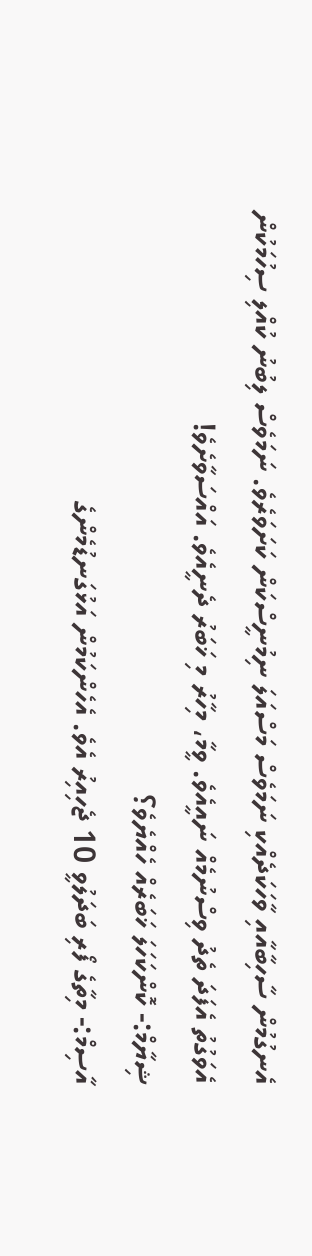އެނގުމުން ސާހިބާއާއި ވާހަކަދެއްކި ނަމަވެސް މަސްއަލަ ނިމުނީސްކަން ކަށަވަރެވެ. ނަމަވެސް ލިބުނު ކުއްލި ސިހުމަކުން އެވަގުތު އެފަދަ ތެދު ވިސްނުމެއް ނައީއެވެ. ވީމާ، މިހާރު މި ޚަބަރު ދެނީއެވެ. އައްސަވާށެވެ!
ޝިޔާމް:- ކޮންކަހަލަ ޚަބަރެއް ހެއްޔެވެ؟
އާސިމް:- މިތާގެ ފޯރި ބަދަލުވީ 10 ޖެހިއިރު އެވެ. އެހެންކަމުން އަޅުގަނޑުމެންގެ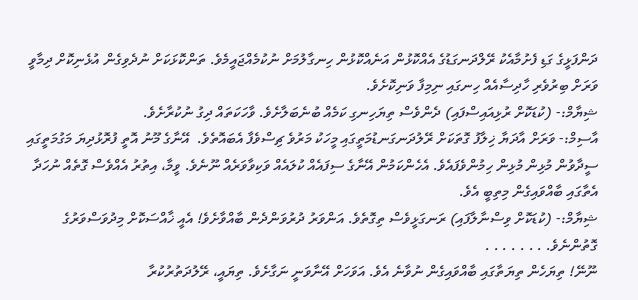ދަންފަޅީގެ ގަޑި ފެށުމާއެކު ރޭލްދަނގަޑުގެ އެއްކޮޅުން އަނެއްކޮޅުން ހިނގާލުމަށް ނުކުމެއްޖައީމެވެ. ތަންކޮޅަކަށް ނުދެވިގެން އުޅެނިކޮށް ދިމާވީ ވަރަށް ބިރުވެރި ހާދިސާއެއް ހިނގައި ނިމިފާ ވަނިކޮށެވެ.
ޝިޔާމް:- (ކުޑަކޮށް ރުޅިއައިސްފައި) ދެންވެސް ތިޔަހިނގި ކަމެއް ބުނެބަލާށެވެ. ވާހަކަތައް ދިގު ނުކުރާށެވެ.
އާސިމް:- ވަރަށް އާދަޔާ ޚިލާފު ގޮތަކަށް ރޭލުދަނގަނޑުމަތީގައި މީހަކު މަރުވެ ޗިސްވެފާ އެބައޮތެވެ.  އޭނާގެ މޫނު އޮތީ ފުރޮޅުދިޔަ މަގުމަތީގައި ސީދާވުން މުޅިން މުޅިން ހިމުންވެފައެވެ. އެހެންކަމުން އޭނާގެ ސިފައެއް ކުލައެއް ވަކިވާވަރެއް ނޫނެވެ. ވީމާ، އިތުރު އެއްވެސް ގޮތެއް ނުހަދާ އެތާގައި ބާއްވައިގެން މިތިބީ އެވެ.
ޝިޔާމް:- (ކުޑަކޮށް ވިސްނާލާފައި) ރަނގަޅީވެސް ތިގޮތެވެ. އަންވަރު ދުރުވަންދެން ބާއްވާށެވެ! އެއީ ޚާއްސަކޮށް މިދުވަސްވަރުގެ ގޮތުންނެވެ. . . . . . . .
ނޫނޭ! ތިޔަހެން ތިޔަތާގައި ބާއްވައިގެން ނުވާނެ އެވެ. އަވަހަށް އޭނާވަނީ ނަގާށެވެ. ތިޔައީ، ރޭލުދަތުރުކުރާ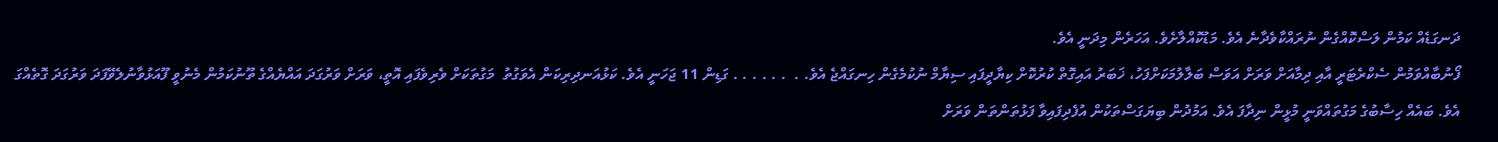ދަނގަޑެއް ކަމުން ލަސްކޮއްގެން ނުރައްކާވެދާނެ އެވެ. މަޑުކޮއްލާށެވެ. އަހަރެން މިދަނީ އެވެ.
ފޯނުބާއްވަމުން ސެކްރެޓަރީ އާއި ދިމާއަށް ވަރަށް އަވަސް ބަލާލުމަކަށްފަހު، ޚަބަރު އައިގޮތް ކުރުކޮށް ކިޔާދީފައި ސިޔާމް ނުކުމެގެން ހިނގައްޖެ އެވެ. .  . . . . . . ގަޑިން 11 ޖަހަނީ އެވެ. ކަޅުއަނދިރިކަން އެވަގުތު  މަގުތަކަށް ވެރިވެފައި އޮތީ، ވަރަށް ވަރުގަދަ އައްޔެއްގެ ތޫނުކަމުން މެނުވީ ފޫއަޅުވާނުލެވޭފަދަ ވަރުގަދަ ގޮތެއްގަ އެވެ. ބައެއް ހިސާބުގެ މަގުތައްވަނީ މުޅީން ނިދާފަ އެވެ. އަމުދުން ބިޔަގަސްތަކުން އުފެދިފައިވާ ފަޅުތަންތަން ވަރަށް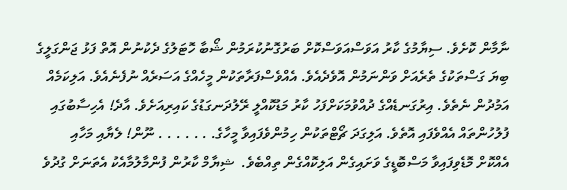ނާމާން ކޮށެވެ. ސިޔާމުގެ ކާރު އަވަސްއަވަސްކޮށް ބަރުގޮނުކުރަމުން ޝޯބާ ހޮޓަލުގެ ދެކުނުން އޮތް ފަޅު ޖަންގަލީގެ ބިޔަ ގަސްތަކުގެ ތެރެއަށް ވަންނަމުން އޮވެދެއެވެ. އެއްވެސްފަރާތަކުން މީހެއްގެ އަސަރެއް ނުފެނެއެވެ. އަލިކަމެއް އަމުދުން ނެތެވެ. އިރުގަނޑެއްގެ ދުއްވުމަކަށްފަހު ކާރު މަޑުކޮއްލީ ރޭލުދަނގަޑުގެ ކައިރިއަށެވެ. އާދެ! އެހިސާބުގައި ފުލުހުންތައް އެއްވެފައި އޮތެވެ. އަލިގަދަ ޗޯޓްތަކުން ހިމުންވެފައިވާ މީހާގެ. . . . . . . ނޫން! ލެޔާއި މަހާއި އެއްކޮށް މޮޑެވިފައިވާ މަސްބޮޑީގެ ވަށައިގެން އަލިކޮއްގެން ތިއްބެވެ.  ޝިޔާމް ކާރުން ފުންމާލުމާއެކު އެތަނަށް ގުދުވެ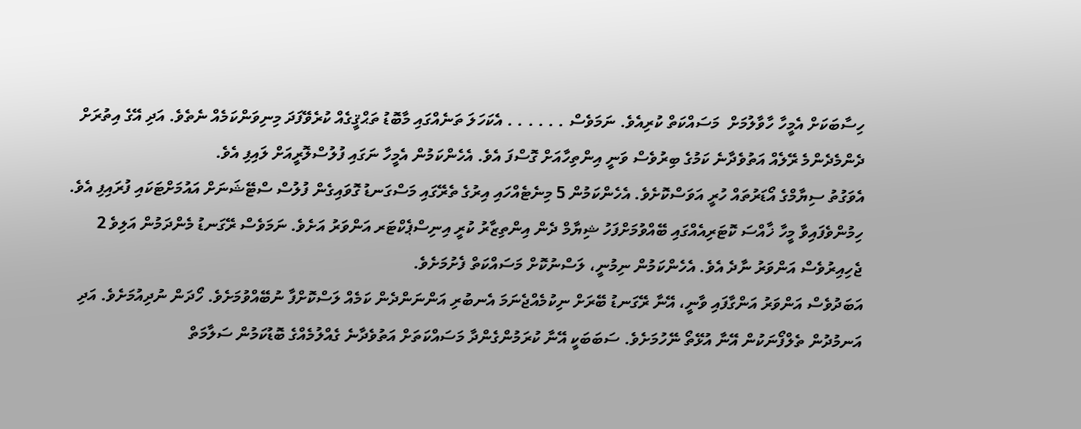ހިސާބަކަށް އެމީހާ ހާވާލުމަށް  މަސައްކަތް ކުރިއެވެ. ނަމަވެސް . . . . . . އެކަހަލަ ތަނެއްގައި މާބޮޑު ތަޙްޤީގެއް ކުރެވޭފަދަ މިނިވަންކަމެއް ނެތެވެ. އަދި އޭގެ އިތުރަށް ދެންމެދެންމެ ރޭލެއް އަތުވެދާނެ ކަމުގެ ބިރުވެސް ވަނީ އިންތިހާއަށް ގޮސްފަ އެވެ. އެހެންކަމުން އެމީހާ ނަގައި ފުލުސްލޮރީއަށް ލައިފި އެވެ.
އެވަގުތު ސިޔާމްގެ އޯޑަރުތައް ހުރީ އަވަސްކޮށެވެ. އެހެންކަމުން 5 މިނެޓެއްހައި އިރުގެ ތެރޭގައި މަސްގަނޑު ގޮވައިގެން ފުލުސް ސްޓޭޝަނަށް އައުމަށްޓަކައި ފުރައިފި އެވެ.
ހިމުންވެފައިވާ މީހާ ޚާއްސަ ކޮޓަރިއެއްގައި ބޭއްވުމަށްފަހު ޝިޔާމް ދެން އިންތިޒާރު ކުރީ އިނިސްޕެކްޓަރ އަންވަރު އަށެވެ. ނަމަވެސް ރޭގަނޑު މެންދަމުން އަލިވެ 2 ޖެހިއިރުވެސް އަންވަރު ނާދެ އެވެ. އެހެންކަމުން ނިމުނީ، ލަސްނުކޮށް މަސައްކަތް ފެށުމަށެވެ.
އަބަދުވެސް އަންވަރު އަންގާފައި ވާނީ، އޭނާ ރޭގަނޑު ބޭރަށް ނިކުމެއްޖެނަމަ އެނބުރި އަންނަންދެން ކަމެއް ލަސްކޮށްފާ ނުބޭއްވުމަށެވެ. ހޯދަން ނުދިއުމަށެވެ. އަދި އަނމުދުން ތެލްފޯނަކުން އޭނާ އުޅޭތޯ ނޭހުމަށެވެ. ސަބަބަކީ އޭނާ ކުރަމުންގެންދާ މަސައްކަތަށް އަތުވެދާނެ ގެއްލުމެއްގެ ބޮޑުކަމުން ސަލާމަތް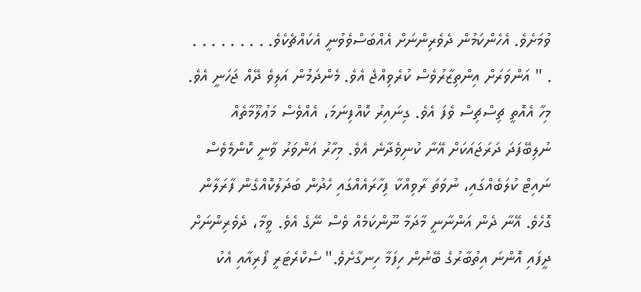ވުމަށެވެ. އެހެންކަމުން ދެވެރިންނަށް އެއްބަސްވެވުނީ އެކައްޗެކެވެ. . . . . . . . . . " އަންވަރަށް އިންތިޒާރުވެސް ކުރެވިއްޖެ އެވެ. މެންދަމުން އަލިވެ ދޭއް ޖަހަނީ އެވެ. މިހާ އެއޮތީ ޗިސްޗިސް ވެފަ އެވެ. ގިނައިރު ކޮއްފިނަމަ، އެއްވެސް މަޢުލޫމާތެއް ނުލިބޭފަދަ ދަރަޖައަކަށް އޭނާ ކުނިވެދާނެ އެވެ. މިހާރު އަންވަރު ވާނީ ކޮންމެވެސް ނައިޓް ކުލަބެއްގައި، ނުވަތަ ރާވިއްކާ ފިހާރައެއްގައި ހެދުން ބަދަލުކޮއްގެން ފާރަލާން ގޮހެވެ. އޭނާ ދެން އަންނާނީ މާދަމާ ނޫންކަމެއް ވެސް ނޭގެ އެވެ. ވީމާ، ދެވެރިންނަށް ދީފައި އޮންނަ އިތުބާރުގެ ބޭނުން ހިފަމާ ހިނގާށެވެ." ސެކްރެޓަރީ ފޯރިއާއި އެކު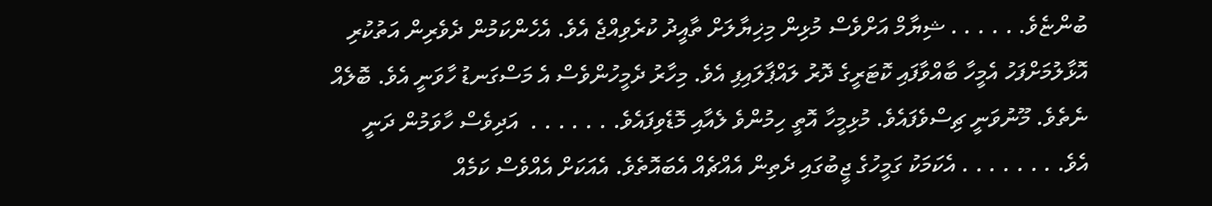ބުންޏެވެ. . . . . . ޝިޔާމް އަށްވެސް މުޅިން މިޚިޔާލަށް ތާއީދު ކުރެވިއްޖެ އެވެ. އެހެންކަމުން ދެވެރިން އަތުކުރި އޮޅާލުމަށްފަހު އެމީހާ ބާއްވާފައި ކޮޓަރީގެ ދޮރު ލައްޕާލައިފި އެވެ. މިހާރު ދެމީހުންވެސް އެ މަސްގަނޑު ހާވަނީ އެވެ. ބޮލެއް ނެތެވެ. މޫނުވަނީ ޗިސްވެފައެވެ. މުޅިމީހާ އޮތީ ހިމުންވެ ލެއާއި މޮޑެވިފައެވެ. . . . . . .  އަދިވެސް ހާވަމުން ދަނީ އެވެ. . . . . . . . އެކަމަކު ގަމީހުގެ ޖީބުގައި ދެތިން އެއްޗެއް އެބައޮތެވެ. އެއަކަށް އެއްވެސް ކަމެއް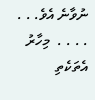ނުވާނެ އެވެ. . . . . . .  މިހާރު އެތަކެތި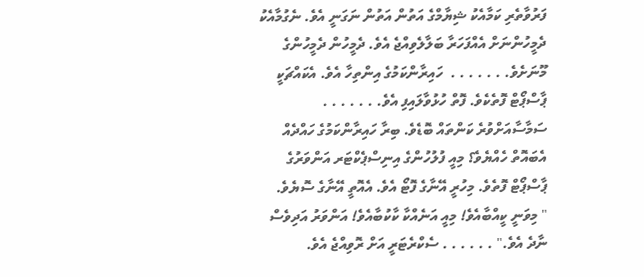ފަރުވާތެރި ކަމާއެކު ޝިޔާމްގެ އަތުން އަތުން ނަގަނީ އެވެ. ނެގުމާއެކު ދެމީހުންނަށް އެއްފަހަރާ ބަލާލެވިއްޖެ އެވެ. ދެމީހުން ދެމީހުންގެ މޫނަށެވެ. . . . . . .  ހައިރާންކަމުގެ އިންތިހާ އެވެ. އެކައްޗަކީ ޕާސްޕޯޓް ފޮތެކެވެ. ފޮތް ހުޅުވާލައިފި އެވެ. . . . . . .
ސަމާސާއަށްވުރެ ކަންތައް ބޮޑެވެ. ބިރާ ހައިރާންކަމުގެ ހައްދެއް އެބައޮތް ހެއްޔެވެ؟ މިއީ ފުލުހުންގެ އިނިސްޕެކްޓަރ އަންވަރުގެ ޕާސްޕޯޓް ފޮތެވެ. މިހުރީ އޭނާގެ ފޮޓޯ އެވެ. އެއޮތީ އޭނާގެ ސޮޔެވެ.
" މިވަނީ ކީއްބާއެވެ! މިއީ އަނެއްކާ ކާކުބާއެވެ! އަންވަރު އަދިވެސް ނާދެ އެވެ." . . . . . . ސެކްރެޓަރީ އަށް ރޮވިއްޖެ އެވެ.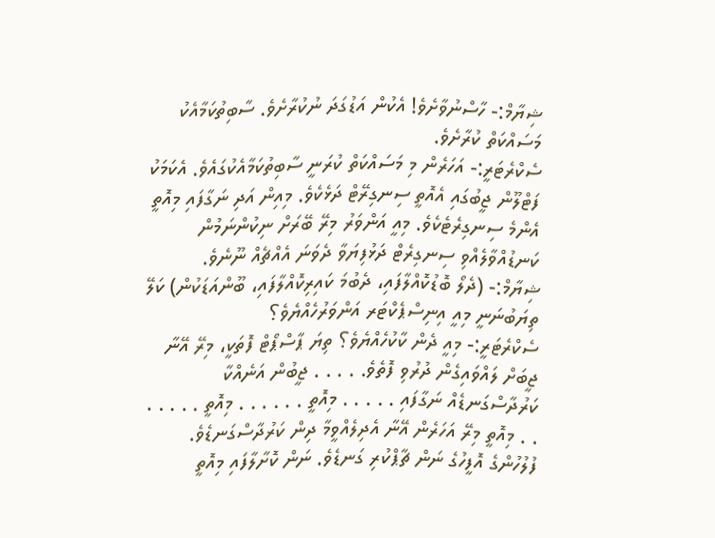ޝިޔާމް:- ހާސްނުވާށެވެ! އެކުން އަޑުގަދަ ނުކުރާށެވެ. ސާބިތުކަމާއެކު މަސައްކަތް ކުރާށެވެ.
ސެކްރެޓަރީ:- އަހަރެން މި މަސައްކަތް ކުރަނީ ސާބިތުކަމާއެކުގައެވެ. އެކަމަކު ފަޓްލޫން ޖީބުގައި އެއޮތީ ސިނގިރޭޓް ދަޅެކެވެ. މިއިން އަދި ނަގާފައި މިއޮތީ އެންމެ ސިނގިރެޓެކެވެ. މިއީ އަންވަރު މިރޭ ބޭރަށް ނިކުންނަމުން ކަނޑުއްވާލެއްވި ސިނގިރެޓް ދަޅުފިޔަވާ ދެވަނަ އެއްޗެއް ނޫނެވެ.
ޝިޔާމް:- (ދެލޯ ބޮޑުކޮއްލާފައި، ދެބުމަ ކައިރިކޮއްލާފައި، ބޫންއަޑަކުން) ކަލޭ ތިޔަބުނަނީ މިއީ އިނިސްޕެކްޓަރ އަންވަރުހެއްޔެވެ؟
ސެކްރެޓަރީ:- މިއީ ދެން ކާކުހެއްޔެވެ؟ ތިޔަ ޕާސްޕޯޓް ފޮތަކީ، މިރޭ އޭނާ ޖީބަށް ލައްވައިގެން ދުރުވި ފޮތެވެ. . . . . ޖީބުން އަނެއްކާ ކަރުދާސްގަނޑެއް ނަގާފައި . . . . . މިއޮތީ . . . . . . މިއޮތީ . . . . . . . މިއޮތީ މިރޭ އަހަރެން އޭނާ އެދިލެއްވީމާ ދިން ކަރުދާސްގަނޑެވެ. ފުލުހުންގެ އޮފީހުގެ ނަން ޗާޕްކުރި ގަނޑެވެ. ނަން ކޮށާލާފައި މިއޮތީ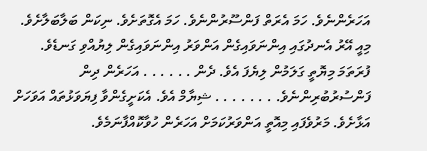އަހަރެންނެވެ. ހަމަ އެރަތް ފަންސޫރުންނެވެ. ހަމަ އެގޮތަށެވެ. ނިކަން ބަލާބަލާށެވެ. މިއީ އޭރު އެނދުގައި އިންނަވައިގެން އަންވަރު އިންނަވައިގެން ލިޔުއްވި ގަނޑެވެ. ފުރަތަމަ މިޔޮތީ ގަލަމުން ލިޔެފަ އެވެ. ދެން . . . . . . އަހަރެން ދިން ފަންސުރުބުރިންނެވެ. . . . . . . . ޝިޔާމް އެވެ. އެކަށީގެންވާ ފިޔަވަޅުތައް އަވަހަށް އަޅާށެވެ. މަރުވެފައި މިއޮތީ އަންވަރުކަމަށް އަހަރެން ހުވާކޮއްފާނަމެވެ.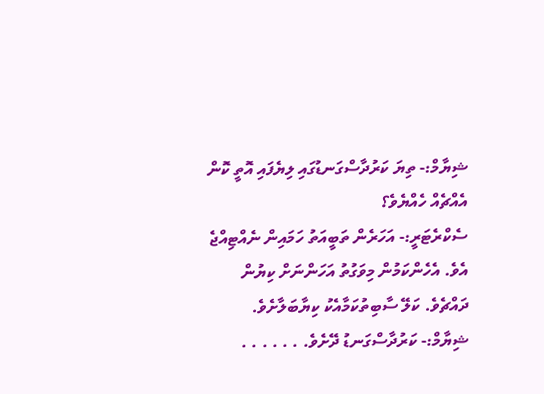ޝިޔާމް:- ތިޔަ ކަރުދާސްގަނޑުގައި ލިޔެފައި އޮތީ ކޮން އެއްޗެއް ހެއްޔެވެ؟
ސެކްރެޓަރީ:- އަހަރެން ތަބީއަތު ހަމައިން ނެއްޓިއްޖެ އެވެ. އެހެންކަމުން މިވަގުތު އަހަންނަށް ކިޔުން ދައްޗެވެ. ކަލޭ ސާބިތުކަމާއެކު ކިޔާބަލާށެވެ.
ޝިޔާމް:- ކަރުދާސްގަނޑު ދޭށެވެ. . . . . . .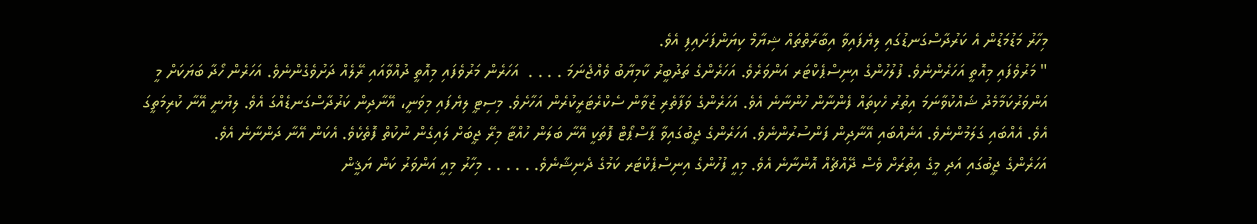މިހާރު މަޑުމަޑުން އެ ކަރުދާސްގަނޑުގައި ލިޔެފައިވާ އިބާރާތްތައް ޝިޔާމް ކިޔަންފަށައިފި އެވެ.
" މަރުވެފައި މިއޮތީ އަހަރެންނެވެ. ފުލުހުންގެ އިނިސްޕެކްޓަރ އަންވަރެވެ. އަހަރެންގެ ތަދުބީރު ކާމިޔާބު ވެއްޖެނަމަ . . . .  އަހަރެން މަރުވެފައި މިއޮތީ ދުއްވާއައި ރޭލެއް ދަށުވެގެންނެވެ. އަހަރެން ހޯދާ ބަޔަކަށް މީ އަންވަރުކަމާމެދު ޝައްކުވާނަމަ އިތުރު ހެކިތައް ފެންނާން ހުންނާނެ އެވެ. އަހަރެންގެ ވަފާތެރި ޒުވާން ސެކްރެޓަރީކުރެން އަހާށެވެ. މިސިޓީ ލިޔެފައި މިވަނީ، އޭނާދިން ކަރުދާސްގަނޑެއްގަ އެވެ. ލިޔުނީ އޭނާ ކުރިމަތީގަ އެވެ. އެއްބައި ގަލަމުންނެވެ. އަނެއްބައި އޭނާދިން ފަންސުރުންނެވެ. އަހަރެންގެ ޖީބުގައިވާ ޕާސްޕޯޓް ފޮތަކީ އޭނާ ބަލަން ހުއްޓާ މިރޭ ޖީބަށް ލައިގެން ނުކުތް ފޮތެކެވެ. އެކަން އޭނާ ދަންނާނެ އެވެ.
އަހަރެންގެ ޖީބުގައި އަދި މީގެ އިތުރަށް ވެސް ދޭއްޗެއް އޮންނާނެ އެވެ. މިއީ ފުހުންގެ އިނިސްޕެކްޓަރ ކަމުގެ ދެނިޝާނެވެ. . . . . . މިހާރު މިއީ އަންވަރު ކަން ޔަޤީން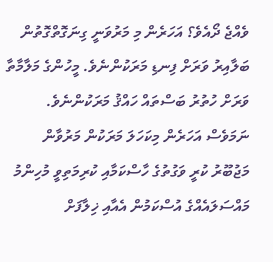ވެއްޖެ ދޯއެވެ؟ އަހަރެން މި މަރުވަނީ ގިނަގޮތްގޮތުން ބަލާއިރު ވަރަށް ފިނޑި މަރަކުންނެވެ. މީހުންގެ މަލާމާތާ ވަރަށް ހުތުރު ބަސްތައް ހައްޤު މަރަކުންނެވެ. ނަމަވެސް އަހަރެން މިކަހަލަ މަރަކުން މަރުވާން މަޖުބޫރު ކުރީ ވަގުތުގެ ހާސްކަމާއި ކުރިމަތިވީ މުހިންމު މައްސަލައެއްގެ އުސްކަމުން އެއާއި ޚިލާފަށް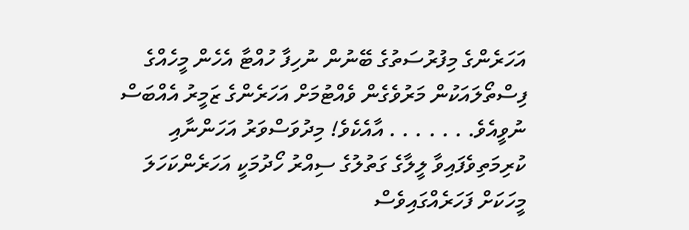އަހަރެންގެ މިފުރުސަތުގެ ބޭނުން ނުހިފާ ހުއްޓާ އެހެން މީހެއްގެ ފިސްތޯލައަކުން މަރުވެގެން ވެއްޓުމަށް އަހަރެންގެ ޒަމީރު އެއްބަސް ނުވީއެވެ. . . . . . . އާއެކެވެ! މިދުވަސްވަރު އަހަންނާއި ކުރިމަތިވެފައިވާ ލީލާގެ ގަތުލުގެ ސިއްރު ހޯދުމަކީ އަހަރެންކަހަލަ މީހަކަށް ފަހަރެއްގައިވެސް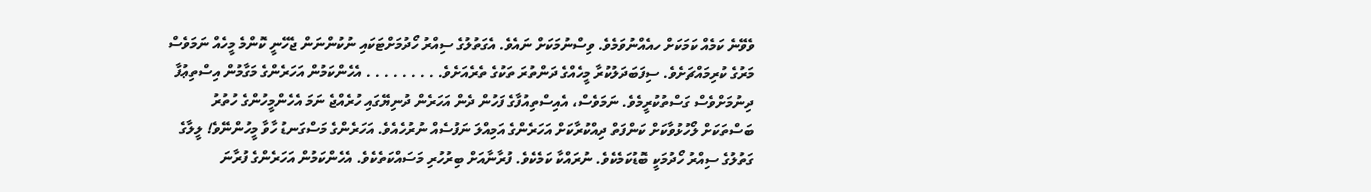ވެވޭނެ ކަމެއް ކަމަކަށް ހއެއްނުވަމެވެ. ވިސްނުމަކަށް ނައެވެ. އެގަތުލުގެ ސިއްރު ހޯދުމަށްޓަކައި ނުކުންނަން ޖެހޭނީ ކޮންމެ މީހެއް ނަމަވެސް މަރުގެ ކުރިމައްޗަށެވެ. ސިފަބަދަލުކުރާ މީހެއްގެ ދަންތުރަ ތަކުގެ ތެރެއަށެވެ. . . . . . . . . އެހެންކަމުން އަހަރެންގެ މަގާމުން އިސްތިޢުފާ ދިނުމަށްވެސް ގަސްތުކުރީމެވެ. ނަމަވެސް، އެއިސްތިއުފާގެ ފަހުން ދެން އަހަރެން ދުނިޔޭގައި ހުރެއްޖެ ނަމަ އެހެންމީހުންގެ ހުތުރު ބަސްތަކަށް ލޯހުޅުވާކަށް ކަންފަތް ދިއްކުރާކަށް އަހަރެންގެ އަމިއްލަ ނަފުސެއް ނުރުހެއެވެ. އަހަރެންގެ މަސްގަނޑު ހާވާ މީހުންނޭވެ! ލީލާގެ ގަތުލުގެ ސިއްރު ހޯދުމަކީ ބޮޑުކަމެކެވެ. ނުރައްކާ ކަމެކެވެ. ފުރާނާއަށް ބިރުހުރި މަސައްކަތެކެވެ. އެހެންކަމުން އަހަރެންގެ ފުރާނަ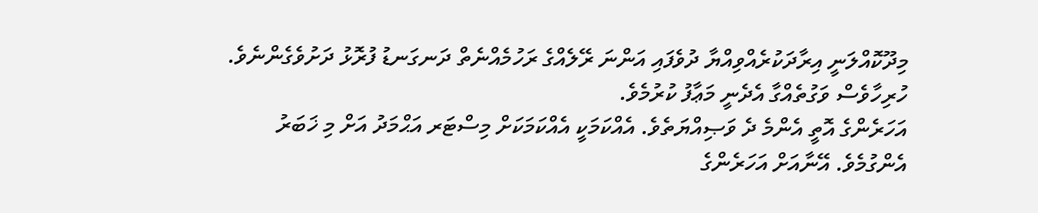މިދޫކޮއްލަނީ އިރާދަކުރެއްވިއްޔާ ދުވެފައި އަންނަ ރޭލެއްގެ ރަހުމެއްނެތް ދަނގަނޑު ފުރޮޅު ދަށުވެގެންނެވެ. ހުރިހާވެސް ވަގުތެއްގާ އެދެނީ މަޢާފު ކުރުމެވެ.
އަހަރެންގެ އޮތީ އެންމެ ދެ ވަޞިއްޔަތެވެ. އެއްކަމަކީ އެއްކަމަކަށް މިސްޓަރ އަޙްމަދު އަށް މި ޚަބަރު އެންގުމެވެ. އޭނާއަށް އަހަރެންގެ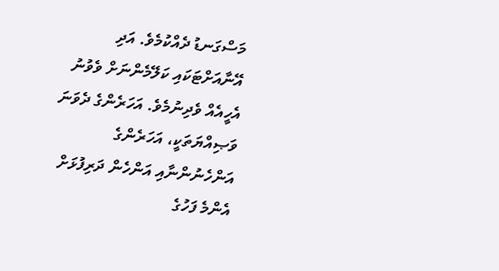މަސްގަނޑު ދެއްކުމެވެ. އަދި އޭނާއަށްޓަކައި ކަލޭމެންނަށް ވެވުނު އެހީއެއް ވެދިނުމެވެ. އަހަރެންގެ ދެވަނަ ވަޞިއްޔަތަކީ، އަހަރެންގެ އަންހެނުންނާއި އަންހެން ދަރިފުޅަށް އެންމެ ފަހުގެ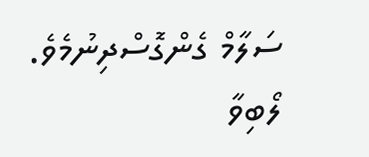ސަލާމް ގެންގޮސްދިނުމެވެ. ލޯބިވާ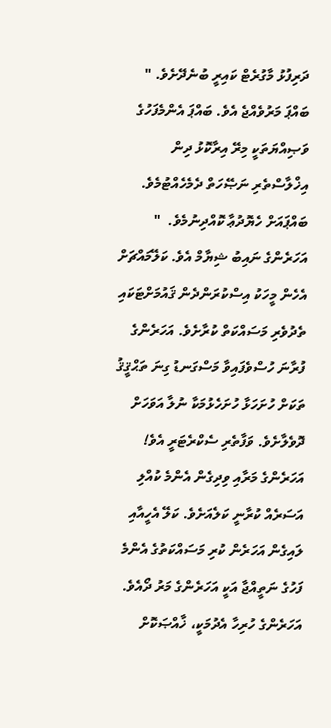ދަރިފުޅު މާގުރެޓް ކައިރީ ބުނެދޭށެވެ. " ބައްޕަ މަރުވެއްޖެ އެވެ. ބައްޕަ އެންމެފަހުގެ ވަޞިއްޔަތަކީ މިރޭ އިރާކޮޅު ދިން އިޚްލާސްތެރި ނަޞޭހަތް ދެމެހެއްޓުމެވެ. ބައްޕައަށް ހެޔޮދުޢާ ކޮއްދިނުމެވެ.  " އަހަރެންގެ ނައިބު ޝިޔާމް އެވެ. ކަލޭމައްޗަށް އެހެން މީހަކު އިސްކުރަންދެން ޤައުމަށްޓަކައި ތެދުވެރި މަސައްކަތް ކުރާށެވެ. އަހަރެންގެ ފުރާނަ ހުސްވެފައިވާ މަސްގަނޑު ގިނަ ތަޙްޤީޤު ތަކަށް ހުށަހަޅާ ހުށަހެޅުމަކާ ނުލާ އަވަހަށް ދޮވެލާށެވެ. ވަފާތެރި ސެކްރެޓަރީ އެވެ! އަހަރެންގެ މަރާއި ވިދިގެން އެންމެ ކުއްލި އަސަރެއް ކުރާނީ ކަލެއަށެވެ. ކަލޭ އެހީއާއި ލައިގެން އަހަރެން ކުރި މަސައްކަތުގެ އެންމެ ފަހުގެ ނަތީއްޖާ އަކީ އަހަރެންގެ މަރު ދޯއެވެ. އަހަރެންގެ ހުރިހާ އެދުމަކީ، ޚާއްޞަކޮށް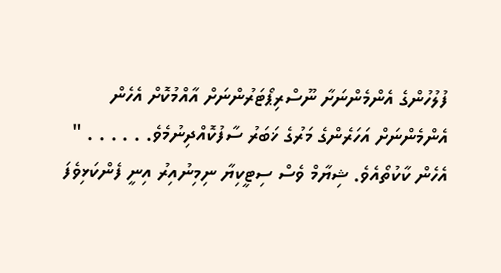ފުލުހުންގެ އެންމެންނަށާ ނޫސްރިޕޯޓަރުންނަށް އާއްމުކޮށް އެހެން އެންމެންނަށް އަހަރެންގެ މަރުގެ ޚަބަރު ސާފުކޮއްދިނުމެވެ. . . . . . "
އެހެން ކާކުތޯއެވެ. ޝިޔާމް ވެސް ސިޓީކިޔާ ނިމިނުއިރު އިނީ ފެންކަޅިވެފަ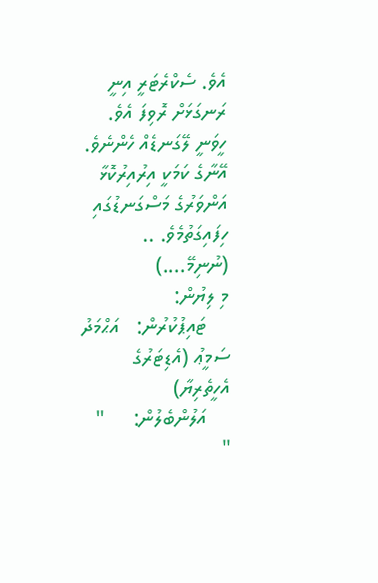އެވެ. ސެކްރެޓަރީ އިނީ ރަނގަޅަށް ރޮވިފަ އެވެ. ހީވަނީ ލޭގަނޑެއް ހެންނެވެ. އޭނާގެ ކަމަކީ އިރުއިރުކޮޅާ އަންވަރުގެ މަސްގަނޑުގައި ހިފައިގަތުމެވެ. ..
(ނުނިމޭ....)
މި ލިޔުން:
    ޓައިޕުކުރުން:   އަޙްމަދު ސަމީޢު (އެޑިޓަރުގެ އެހީތެރިޔާ)
    އަލުންބެލުން:     "       "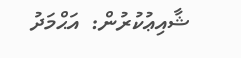ޝާއިޢުކުރުން:  އަޙްމަދު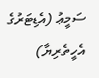ސަމީޢު (އެޑިޓަރުގެ އެހީތެރިޔާ)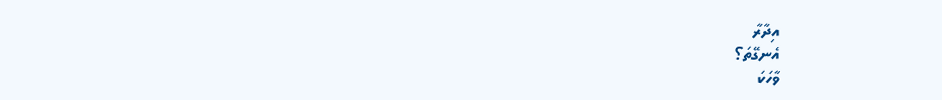އިދާރާ
އެނގޭތަ؟
ވާހަކަ